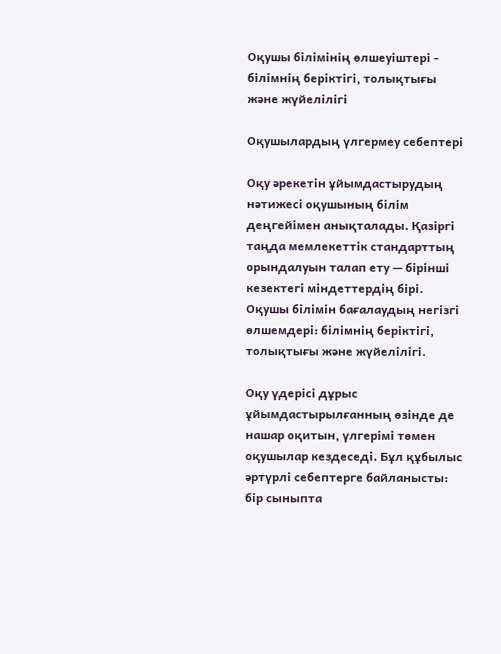Оқушы білімінің өлшеуіштері - білімнің беріктігі, толықтығы және жүйелілігі

Оқушылардың үлгермеу себептері

Оқу әрекетін ұйымдастырудың нәтижесі оқушының білім деңгейімен анықталады. Қазіргі таңда мемлекеттік стандарттың орындалуын талап ету — бірінші кезектегі міндеттердің бірі. Оқушы білімін бағалаудың негізгі өлшемдері: білімнің беріктігі, толықтығы және жүйелілігі.

Оқу үдерісі дұрыс ұйымдастырылғанның өзінде де нашар оқитын, үлгерімі төмен оқушылар кездеседі. Бұл құбылыс әртүрлі себептерге байланысты: бір сыныпта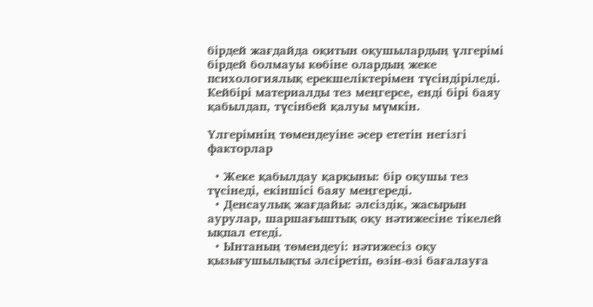бірдей жағдайда оқитын оқушылардың үлгерімі бірдей болмауы көбіне олардың жеке психологиялық ерекшеліктерімен түсіндіріледі. Кейбірі материалды тез меңгерсе, енді бірі баяу қабылдап, түсінбей қалуы мүмкін.

Үлгерімнің төмендеуіне әсер ететін негізгі факторлар

  • Жеке қабылдау қарқыны: бір оқушы тез түсінеді, екіншісі баяу меңгереді.
  • Денсаулық жағдайы: әлсіздік, жасырын аурулар, шаршағыштық оқу нәтижесіне тікелей ықпал етеді.
  • Ынтаның төмендеуі: нәтижесіз оқу қызығушылықты әлсіретіп, өзін-өзі бағалауға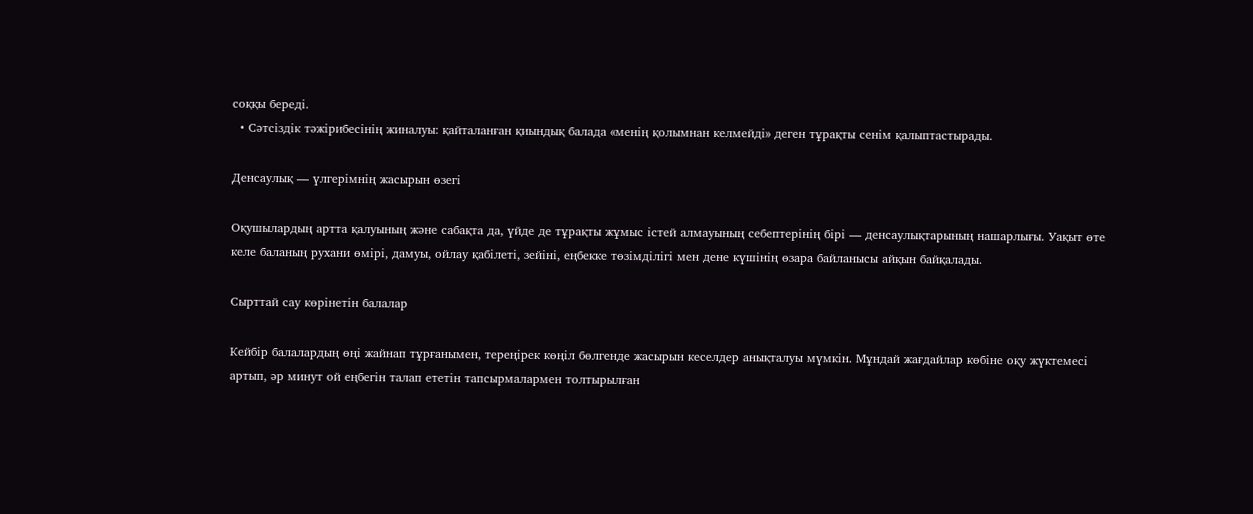соққы береді.
  • Сәтсіздік тәжірибесінің жиналуы: қайталанған қиындық балада «менің қолымнан келмейді» деген тұрақты сенім қалыптастырады.

Денсаулық — үлгерімнің жасырын өзегі

Оқушылардың артта қалуының және сабақта да, үйде де тұрақты жұмыс істей алмауының себептерінің бірі — денсаулықтарының нашарлығы. Уақыт өте келе баланың рухани өмірі, дамуы, ойлау қабілеті, зейіні, еңбекке төзімділігі мен дене күшінің өзара байланысы айқын байқалады.

Сырттай сау көрінетін балалар

Кейбір балалардың өңі жайнап тұрғанымен, тереңірек көңіл бөлгенде жасырын кеселдер анықталуы мүмкін. Мұндай жағдайлар көбіне оқу жүктемесі артып, әр минут ой еңбегін талап ететін тапсырмалармен толтырылған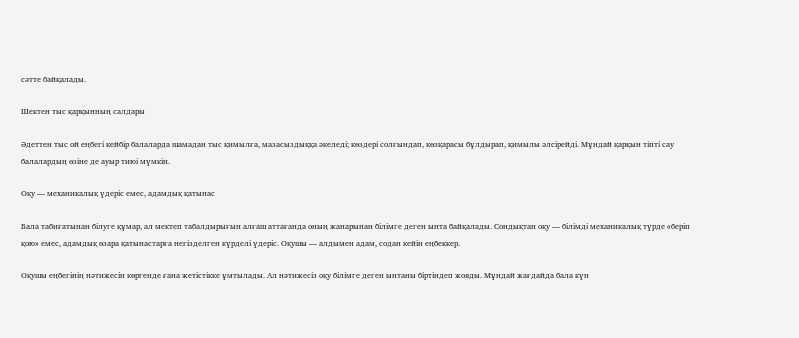сәтте байқалады.

Шектен тыс қарқынның салдары

Әдеттен тыс ой еңбегі кейбір балаларда шамадан тыс қимылға, мазасыздыққа әкеледі; көздері солғындап, көзқарасы бұлдырап, қимылы әлсірейді. Мұндай қарқын тіпті сау балалардың өзіне де ауыр тиюі мүмкін.

Оқу — механикалық үдеріс емес, адамдық қатынас

Бала табиғатынан білуге құмар, ал мектеп табалдырығын алғаш аттағанда оның жанарынан білімге деген ынта байқалады. Сондықтан оқу — білімді механикалық түрде «беріп қою» емес, адамдық өзара қатынастарға негізделген күрделі үдеріс. Оқушы — алдымен адам, содан кейін еңбеккер.

Оқушы еңбегінің нәтижесін көргенде ғана жетістікке ұмтылады. Ал нәтижесіз оқу білімге деген ынтаны біртіндеп жояды. Мұндай жағдайда бала күн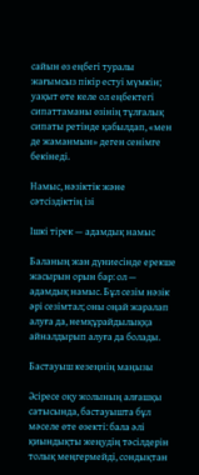сайын өз еңбегі туралы жағымсыз пікір естуі мүмкін; уақыт өте келе ол еңбектегі сипаттаманы өзінің тұлғалық сипаты ретінде қабылдап, «мен де жаманмын» деген сенімге бекінеді.

Намыс, нәзіктік және сәтсіздіктің ізі

Ішкі тірек — адамдық намыс

Баланың жан дүниесінде ерекше жасырын орын бар: ол — адамдық намыс. Бұл сезім нәзік әрі сезімтал; оны оңай жаралап алуға да, немқұрайдылыққа айналдырып алуға да болады.

Бастауыш кезеңнің маңызы

Әсіресе оқу жолының алғашқы сатысында, бастауышта бұл мәселе өте өзекті: бала әлі қиындықты жеңудің тәсілдерін толық меңгермейді, сондықтан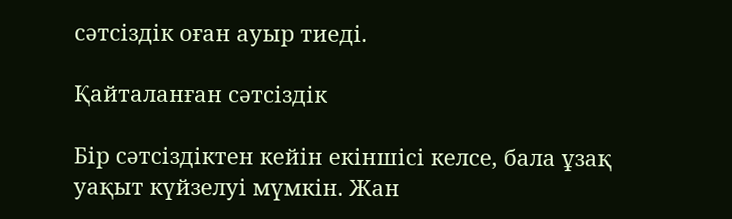сәтсіздік оған ауыр тиеді.

Қайталанған сәтсіздік

Бір сәтсіздіктен кейін екіншісі келсе, бала ұзақ уақыт күйзелуі мүмкін. Жан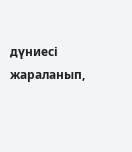дүниесі жараланып,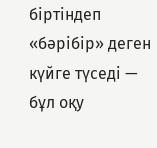біртіндеп «бәрібір» деген күйге түседі — бұл оқу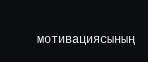мотивациясының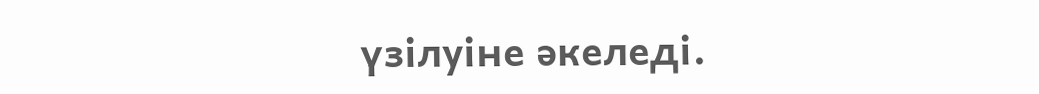үзілуіне әкеледі.